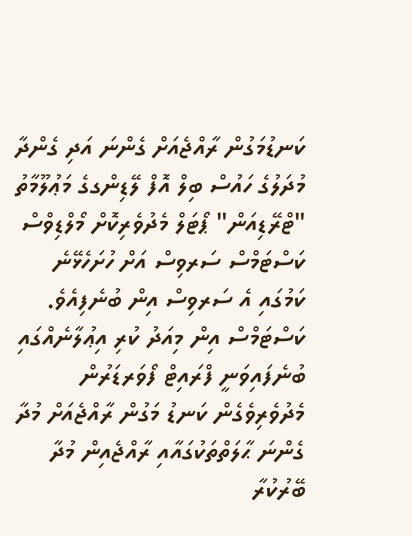ކަނޑުމަގުން ރާއްޖެއަށް ގެންނަ އަދި ގެންދާ މުދަލުގެ ހައުސް ބިލް އޮފް ލޭޑިންގގެ މަޢުލޫމާތު "ޓްރޭޑިއަން" ޕޯޓަލް މެދުވެރިކޮށް މޯލްޑިވްސް ކަސްޓަމްސް ސަރވިސް އަށް ހުށަހެޅޭނެ ކަމުގައި އެ ސަރވިސް އިން ބުނެފިއެވެ.
ކަސްޓަމްސް އިން މިއަދު ކުރި އިޢުލާނެއްގައި ބުނެފައިވަނީ ފްރައިޓް ފޯވަރޑަރުން މެދުވެރިވެގެން ކަނޑު މަގުން ރާއްޖެއަށް މުދާ ގެންނަ ޙާލަތްތަކުގައާއި ރާއްޖެއިން މުދާ ބޭރުކުރާ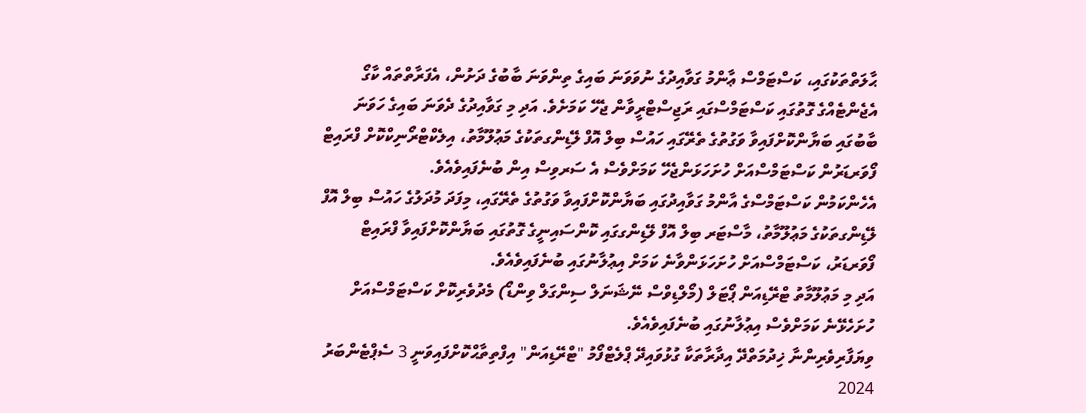ޙާލަތްތަކުގައި، ކަސްޓަމްސް ޢާންމު ގަވާއިދުގެ ނުވަވަނަ ބައިގެ ތިންވަނަ ބާބުގެ ދަށުން، އެފަރާތްތައް ކާގޯ އެޖެންޓެއްގެ ގޮތުގައި ކަސްޓަމްސްގައި ރަޖިސްޓްރީވާން ޖެހޭ ކަމަށެވެ. އަދި މި ގަވާއިދުގެ ދެވަނަ ބައިގެ ހަވަނަ ބާބުގައި ބަޔާންކޮށްފައިވާ ވަގުތުގެ ތެރޭގައި ހައުސް ބިލް އޮފް ލޭޑިންގތަކުގެ މަޢުލޫމާތު، އިލެކްޓްރޯނިކްކޮށް ފްރައިޓް ފޯވަރޑަރުން ކަސްޓަމްސްއަށް ހުށަހަޅަންޖެހޭ ކަމަށްވެސް އެ ސަރވިސް އިން ބުނެފައިވެއެވެ.
އެހެންކަމުން ކަސްޓަމްސްގެ އާންމު ގަވާއިދުގައި ބަޔާންކޮށްފައިވާ ވަގުތުގެ ތެރޭގައި، މިފަދަ މުދަލުގެ ހައުސް ބިލް އޮފް ލޭޑިންގތަކުގެ މަޢުލޫމާތު، މާސްޓަރ ބިލް އޮފް ލޭޑިންގގައި ކޮންސައިނީގެ ގޮތުގައި ބަޔާންކޮށްފައިވާ ފްރައިޓް ފޯވަރޑަރު، ކަސްޓަމްސްއަށް ހުށަހަޅަންވާނެ ކަމަށް އިޢުލާނުގައި ބުނެފައިވެއެވެ.
އަދި މި މަޢުލޫމާތު ޓްރޭޑިއަން ޕޯޓަލް (މޯލްޑިވްސް ނޭޝަނަލް ސިންގަލް ވިންޑޯ) މެދުވެރިކޮށް ކަސްޓަމްސްއަށް ހުށަހެޅޭނެ ކަމަށްވެސް އިޢުލާނުގައި ބުނެފައިވެއެވެ.
ވިޔަފާރިވެރިންނާ ޚިދުމަތްދޭ އިދާރާތަކާ ގުޅުވައިދޭ ޕްލެޓްފޯމު "ޓްރޭޑިއަން" އިފްތިތާޙްކޮށްފައިވަނީ 3 ސެޕްޓެންބަރު 2024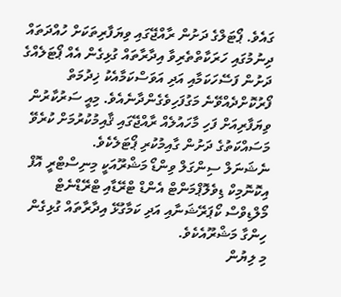ގައެވެ. ޕޯޓަލްގެ ދަށުން ރާއްޖޭގައި ވިޔަފާރިތަކަށް ހުއްދަތައް ދިނުމުގައި ހަރަކާތްތެރިވާ އިދާރާތައް ގުޅިގެން އެއް ޕޯޓަލެއްގެ ދަށުން ފަސޭހަކަމާއި އަދި އަވަސްކަމާއެކު ޚިދުމަތް ފޯރުކޮށްދެއްވޭނެ މަގުފަހިވެގެންދާނެއެވެ. މިއީ ސަރުކާރުން ވިޔަފާރިއަށް ފަހި މާހައުލެއް ރާއްޖޭގައި ޤާއިމުކުރުމަށް ކުރެވޭ މަސައްކަތުގެ ދަށުން ގާއިމުކުރި ޕޯޓަލެކެވެ.
ނެޝަނަލް ސިންގަލް ވިންޑޯ މަޝްރޫއަކީ މިނިސްޓްރީ އޮފް އިކޮނޮމިކް ޑިވެލޮޕްމަންޓް އެންޑް ޓްރޭޑާއި ޓްރޭޑްނެޓް މޯލްޑިވްސް ކޯޕަރޭޝަނާއި އަދި ކަމާގުޅޭ އިދާރާތައް ގުޅިގެން ހިންގާ މަޝްރޫއެކެވެ.
މި ލިޔުން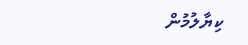ކިޔާލުމުން